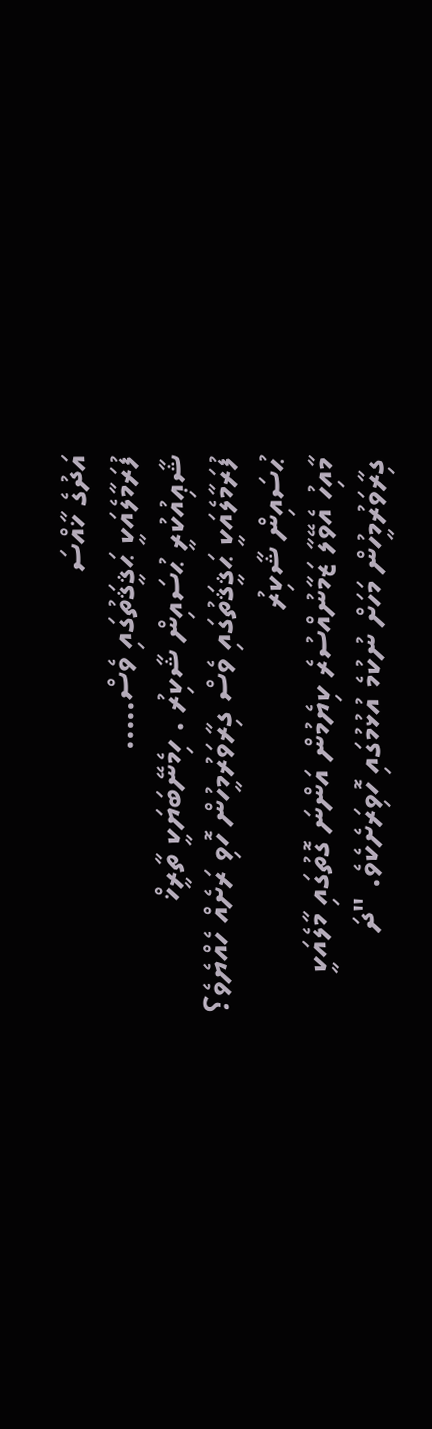އަދުގެ ޚާއްސަ
ފުރަމާލެއަކީ ޙަޤީޤަތުގައި ވެސް.....
ޝާޢިއުކުރީ ޙުސައިން ޝާކިރު . ހިމެނޭބަޔަކީ ތާރީޚް
ފުރަމާލެއަކީ ޙަޤީޤަތުގައި ވެސް ގިރާވަރުމީހުން ހޮވި ރަށެއް ހެއްޔެވެ؟
ޙުސައިން ޝާކިރު
މާއިހު އެވޭލާ ޒަމާނުއްސުރެ ކިޔެމުން އަންނަ ގޮތުގައި މާލެއަކީ ގިރާވަރުމީހުން މަހަށް ނުކުމެ އުޅުމުގައި ހޮވިރަށެކެވެ. "ދަ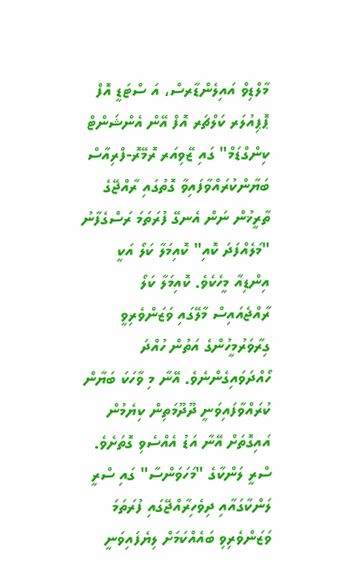މާލްޑިވް އައިލެންޑާރސް، އަ ސްޓަޑީ އޮފް ޕޮޕިއުލަރ ކަލްޗަރ އޮފް އޭން އެންޝަންޓް ކިންގްޑަމް" ގައި ޒޭވިއަރ ރޮމޭރޮ-ފްރިއާސް ބަޔާންކުރައްވާފައިވާ ގޮތުގައި ރާއްޖޭގެ ތާރީޚުން ނަން އެނގޭ ފުރަތަމަ ރަސްގެފާނު "މަލެއްފަދަ ކޮއި" ކޮއިމަލާ ކަލޯ އަކީ އިންޑިއާ މީހެކެވެ. ކޮއިމަލާ ކަލޯ ރާއްޖެއައިސް މާލޭގައި ވަޒަންވެރިވީ ގިރާވަރުމީހުންގެ އަތުން ހުއްދަ ހޯއްދަވައިގެންނެވެ. އޭނާ މި ވާހަކަ ބަޔާން ކުރައްވާފައިވަނީ ދޫދޫމަތިން ކިޔެމުން އައިގޮތަށް އޭނާ އަޑު އެއްސެވި ގޮތަށެވެ.
ސްރީ ލަންކާގެ "މަހަވަންސާ" ގައި ސްރީ ލަންކާގައާއި ދިވެހިރާއްޖޭގައި ފުރަތަމަ ވަޒަންވެރިވި ބައެއްކަމަށް ލިޔެފައިވަނީ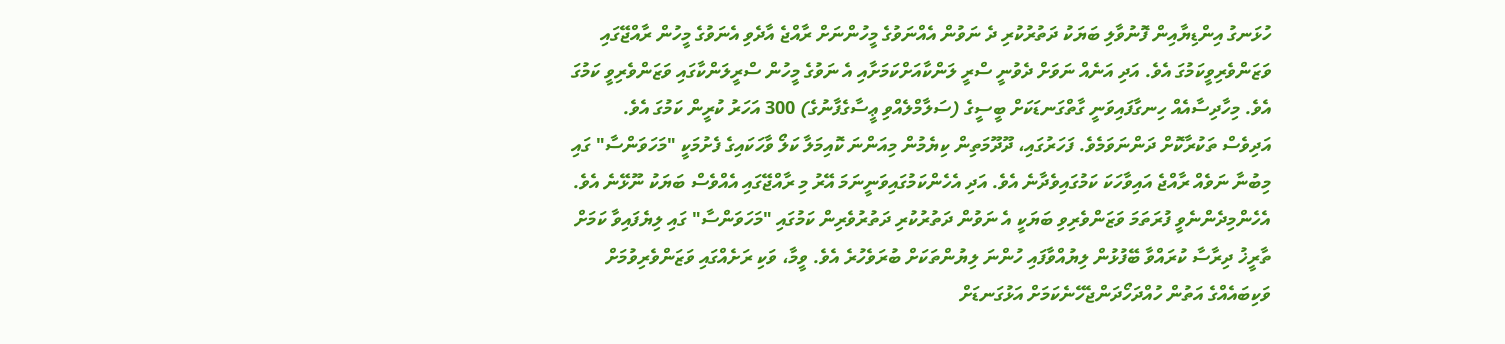ހުޅަނގު އިންޑިޔާއިން ފޮނުވާލި ބަޔަކު ދަތުރުކުރި ދެ ނަވުން އެއްނަވުގެ މީހުންނަށް ރާއްޖެ އާދެވި އެނަވުގެ މީހުން ރާއްޖޭގައި ވަޒަންވެރިވީކަމުގަ އެވެ. އަދި އަނެއް ނަވަށް ދެވުނީ ސްރީ ލަންކާއަށްކަމަށާއި އެ ނަވުގެ މީހުން ސްރީލަންކާގައި ވަޒަންވެރިވީ ކަމުގަ އެވެ. މިހާދިސާއެއް ހިނގާފައިވަނީ ގާތްގަނޑަކަށް ބީސީގެ (ސަލާމްލެއްވި ޢީސާގެފާނުގެ) 300 އަހަރު ކުރީން ކަމުގަ އެވެ.
އަދިވެސް ތަކުރާކޮށް ދަންނަވަމެވެ. ފަހަރުގައި، ދޫދޫމަތިން ކިޔެމުން މިއަންނަ ކޮއިމަލާ ކަލޯ ވާހަކައިގެ ފެށުމަކީ "މަހަވަންސާ" ގައި މިބުނާ ނަވެއް ރާއްޖެ އައިވާހަކަ ކަމުގައިވެދާނެ އެވެ. އަދި އެހެންކަމުގައިވަނީނަމަ އޭރު މި ރާއްޖޭގައި އެއްވެސް ބަޔަކު ނޫޅޭނެ އެވެ. އެހެންމިދެންނެވީ ފުރަތަމަ ވަޒަންވެރިވި ބަޔަކީ އެ ނަވުން ދަތުރުކުރި ދަތުރުވެރިން ކަމުގައި "މަހަވަންސާ" ގައި ލިޔެފައިވާ ކަމަށް ތާރީޚު ދިރާސާ ކުރައްވާ ބޭފުޅުން ލިޔުއްވާފައި ހުންނަ ލިޔުންތަކަށް ބުރަވެހުރެ އެވެ. ވީމާ، ވަކި ރަށެއްގައި ވަޒަންވެރިވުމަށް ވަކިބައެއްގެ އަތުން ހުއްދަހޯދަންޖެހޭނެކަމަށް އަޅުގަނޑަށް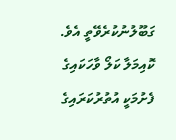ގަބޫލުނުކުރެވޭތީ އެވެ.
ކޮއިމަލާ ކަލޯ ވާހަކައިގެ ފެށުމަކީ އުތުރުކަރައިގެ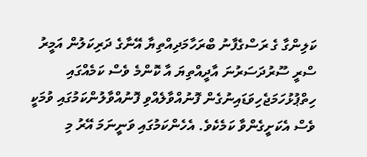ކަލިންގާ ގެ ރަސްގެފާނު ބްރަހާމަދިއްތިޔާ އޭނާގެ ދަރިކަލުން އަމީރު ސްރީ ސޫރުދަސަރުނަ އާދީއްތިޔަ އާ ކޮންމެ ވެސް ކަމެއްގައި ހިތްޕުޅުހަމަޖެހިވަޑައިނުގެން ފޮނުއްވާލެއްވި ފޮނުއްވާލުންކަމުގައި ވުމަކީ ވެސް އެކަށީގެންވާ ކަމެކެވެ. އެހެންކަމުގައި ވަނީނަމަ އޭރު މި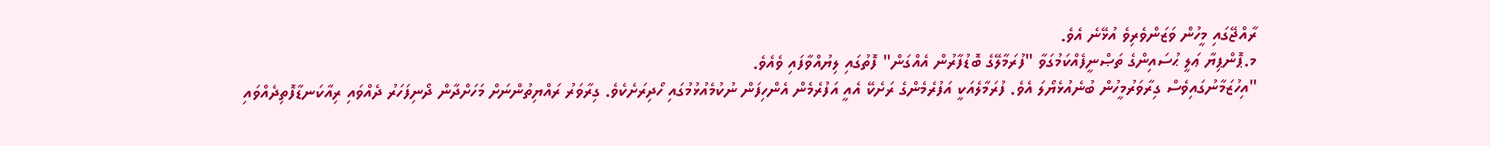ރާއްޖޭގައި މީހުން ވަޒަންވެރިވެ އުޅޭނެ އެވެ.
މ.ޕޮންޕިޔާ ޢަލީ ޙުސައިންގެ ތަޞްނީފެއްކަމުގަވާ "ފުރަމާލޭގެ ބޮޑުފާރުން އެއްގަން" ފޮތުގައި ލިޔުއްވާފައި ވެއެވެ.
"އިހުޒަމާނުގައިވެސް ގިރާވަރުމީހުން ބުނެއުޅެޔޯލަ އެވެ. ފުރަމާލެއަކީ އަފުރެމެންގެ ރަށެކޭ އެއީ އަފުރެމެން އެންހިފަން ނުކުމެއުޅުމުގައި ހޯދިރަށެކެވެ. ގިރާވަރު ރައްޔިތުންނަށް މަހަށްދާން ދޯނިފަހަރު ދެއްވައި ރިއާކަނޑާފޮތިދެއްވައި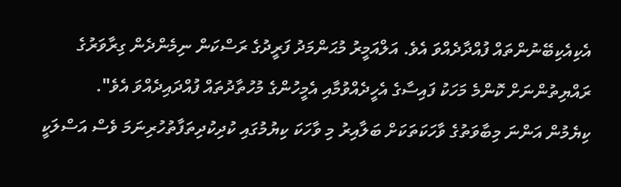އެކިއެކިބޭނުންތައް ފުއްދާދެއްވަ އެވެ. އަލްއަމީރު މުޙަންމަދު ފަރީދުގެ ރަސްކަން ނިމެންދެން ގިރާވަރުގެ ރައްޔިތުންނަށް ކޮންމެ މަހަކު ފައިސާގެ އެހީދެއްވުމާއި އެމީހުންގެ މުހުތާދުތައް ފުއްދައިދެއްވަ އެވެ".
ކިޔެމުން އަންނަ މިބާވަތުގެ ވާހަކަތަކަށް ބަލާއިރު މި ވާހަކަ ކިޔުމުގައި ކުދިކުދިތަފާތުހުރިނަމަ ވެސް އަސްލަކީ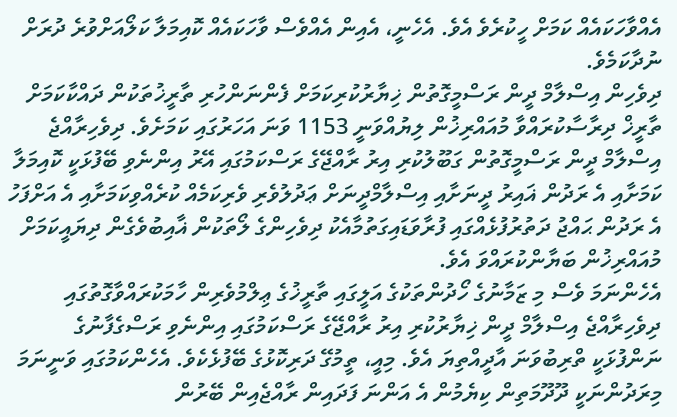އެއްވާހަކައެއް ކަމަށް ހީކުރެވެ އެވެ. އެހެނީ، އެއިން އެއްވެސް ވާހަކައެއް ކޮއިމަލާ ކަލޯއަށްވުރެ ދުރަށް ނުދާކަމެވެ.
ދިވެހިން އިސްލާމް ދީން ރަސްމީގޮތުން ޚިޔާރުކުރިކަމަށް ފެންނަންހުރި ތާރީޚުތަކުން ދައްކާކަމަށް ތާރީޚް ދިރާސާކުރައްވާ މުއައްރިޚުން ލިޔުއްވަނީ 1153 ވަނަ އަހަރުގައި ކަމަށެވެ. ދިވެހިރާއްޖެ އިސްލާމް ދީން ރަސްމީގޮތުން ގަބޫލުކުރި އިރު ރާއްޖޭގެ ރަސްކަމުގައި އޭރު އިންނެވި ބޭފުޅަކީ ކޮއިމަލާ ކަމަށާއި އެ ރަދުން ޣައިރު ދީނަށާއި އިސްލާމްދީނަށް ޢަދުލުވެރި ވެރިކަމެއް ކުރެއްވިކަމަށާއި އެ އަށްފަހު އެ ރަދުން ޙައްޖު ދަތުރުފުޅެއްގައި ފުރާވަޑައިގަތުމާއެކު ދިވެހިންގެ ލޯތަކުން ޣާއިބުވެގެން ދިޔައީކަމަށް މުއައްރިޚުން ބަޔާންކުރައްވަ އެވެ.
އެހެންނަމަ ވެސް މި ޒަމާނުގެ ހޯދުންތަކުގެ އަލީގައި ތާރީޚުގެ ޢިލްމުވެރިން ހާމަކުރައްވާގޮތުގައި ދިވެހިރާއްޖެ އިސްލާމް ދީން ޚިޔާރުކުރި އިރު ރާއްޖޭގެ ރަސްކަމުގައި އިންނެވި ރަސްގެފާނުގެ ނަންފުޅަކީ ތްރިބުވަނަ އާދީއްތިޔަ އެވެ. މިއީ، ތީމުގޭ ދަރިކޮޅުގެ ބޭފުޅެކެވެ. އެހެންކަމުގައި ވަނީނަމަ މިރަދުންނަކީ ދޫދޫމަތިން ކިޔެމުން އެ އަންނަ ފަދައިން ރާއްޖެއިން ބޭރުން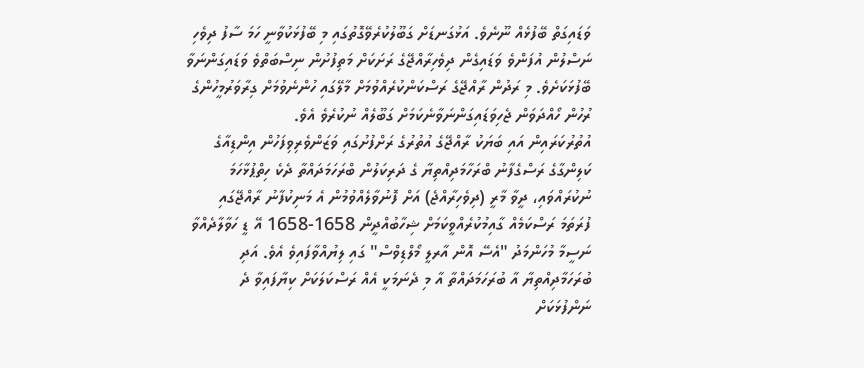ވަޑައިގަތް ބޭފުޅެއް ނޫނެވެ. އަޅުގަނޑަށް ގަބޫލުކުރެވޭގޮތުގައި މި ބޭފުޅަކުވާނީ ހަމަ ސާފު ދިވެހި ނަސްލުން އުފަންވެ ވަޑައިގެން ދިވެހިރާއްޖޭގެ ރަށަކަށް މަތިފުށުން ނިސްބަތްވެ ވަޑައިގަންނަވާ ބޭފުޅަކަށެވެ. މި ރަދުން ރާއްޖޭގެ ރަސްކަންކުރެއްވުމަށް މާލޭގައި ހުންނެވުމަށް ގިރާވަރުމީހުންގެ ރުހުން ހޯއްދަވަން ޖެހިވަޑައިގަންނަވާނެކަމަށް ގަބޫލެއް ނުކުރެވެ އެވެ.
އުތުރުކަރައިން އައި ބަޔަކު ރާއްޖޭގެ އުތުރުގެ ރަށްފުށުގައި ވަޒަންވެރިވިފަހުން އިންޑިއާގެ ކަލިންގާގެ ރަސްގެފާނު ބްރަހާމަދިއްތިޔާ ގެ ދަރިކަލުން ބްރަހަމަދައްތާ ދެކެ ހިތްޕުޅާހަމަ ނުކުރައްވައި، ދީވާ މާރީ (ދިވެހިރާއްޖެ) އަށް ފޮނުވާލެއްވުމުން އެ މަނިކުފާނު ރާއްޖޭގައި ފުރަތަމަ ރަސްކަމެއް ގާއިމުކުރެއްވީކަމަށް ޝިހާބުއްދީން 1658-1658 އޭ ޑީ ހަވާލާދެއްވާ ނަސީމާ މުހަންމަދު "އެސޭ އޮން އާރލީ މޯލްޑިވްސް" ގައި ލިޔުއްވާފައިވެ އެވެ. އަދި ބުރަހަމާދިއްތިޔާ އާ ބުރަހަމަދައްތާ އާ މި ދެނަމަކީ އެއް ރަސްކަލަކަށް ކިޔާފައިވާ ދެ ނަންފުޅަކަށް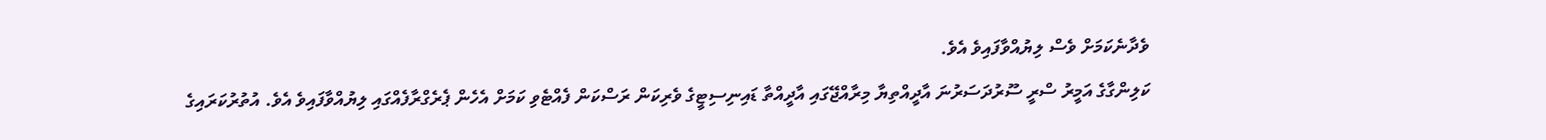ވެދާނެކަމަށް ވެސް ލިޔުއްވާފައިވެ އެވެ.
ކަލިންގާގެ އަމީރު ސްރީ ސޫރުދަސަރުނަ އާދީއްތިޔާ މިރާއްޖޭގައި އާދީއްތާ ޑައިނިސިޓީގެ ވެރިކަން ރަސްކަން ފެއްޓެވި ކަމަށް އެހެން ޕެރެގްރާފެއްގައި ލިޔުއްވާފައިވެ އެވެ. އުތުރުކަރައިގެ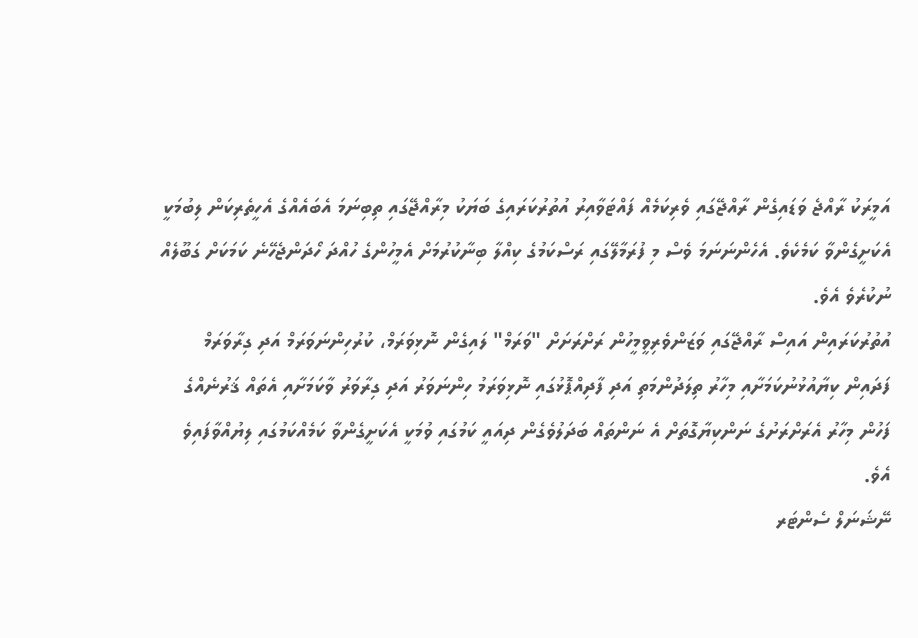އަމީރަކު ރާއްޖެ ވަޑައިގެން ރާއްޖޭގައި ވެރިކަމެއް ފައްޓަވާއިރު އުތުރުކަރައިގެ ބަޔަކު މިރާއްޖޭގައި ތިބިނަމަ އެބައެއްގެ އެހީތެރިކަން ލިބުމަކީ އެކަށީގެންވާ ކަމެކެވެ. އެހެންނަނަމަ ވެސް މި ފުރަމާލޭގައި ރަސްކަމުގެ ކިއްލާ ބިނާކުރުމަށް އެމީހުންގެ ހުއްދަ ހޯދަންޖެހޭނެ ކަމަކަށް ގަބޫލެއް ނުކުރެވެ އެވެ.
އުތުރުކަރައިން އައިސް ރާއްޖޭގައި ވަޒަންވެރިވީމީހުން ރަށްރަށަށް "ވަރަމް" ލައިގެން ނޮޅިވަރަމް، ކުރުހިންނަވަރަމް އަދި ގިރާވަރަމް ފަދައިން ކިޔާއުޅުނުކަމަށާއި މިހާރު ތިލަދުންމަތި އަދި ފާދިއްޕޮޅުގައި ނޮޅިވަރަމު ހިންނަވަރު އަދި ގިރާވަރު ވާކަމަށާއި އެތައް ޤަރުނެއްގެ ފަހުން މިހާރު އެރަށްރަށުގެ ނަންކިޔާގޮތަށް އެ ނަންތައް ބަދަލުވެގެން ދިއައީ ކަމުގައި ވުމަކީ އެކަށީގެންވާ ކަމެއްކަމުގައި ލިޔުއްވާފައިވެ އެވެ.
ނޭޝަނަލް ސެންޓަރ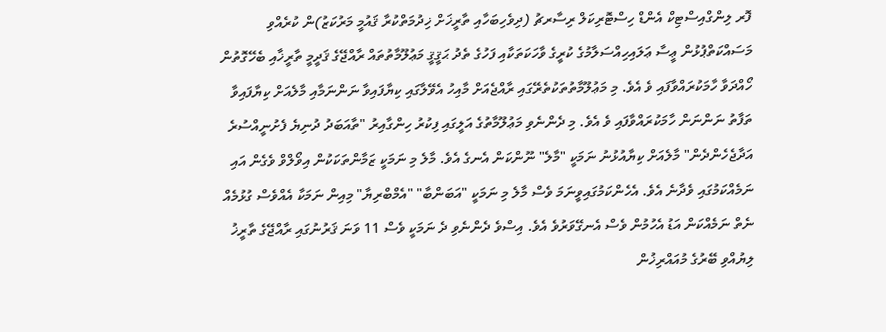ފޮރ ލިންގްއިސްޓިކް އެންޑް ހިސްޓޮރިކަލް ރިސާރޗު (ދިވެހިބަހާއި ތާރީޚަށް ޚިދުމަތްކުރާ ޤައުމީ މަރުކަޒު)ން ކުރެއްވި މަސައްކަތްޕުޅުން ޢީސާ ޢަލައިހިއްސަލާމުގެ ކުރީގެ ވާހަކަތަކާއި ފަހުގެ ތެދު ޙަޤީޤީ މަޢުލޫމާތުތައް ރާއްޖޭގެ ޤަދީމީ ތާރީޚާއި ބެހޭގޮތުން ހޯއްދަވާ ހާމަކުރައްވާފައި ވެ އެވެ. މި މަޢުލޫމާތުތަކުތެރޭގައި ރާއްޖެއަށް މާއިހު އެވޭލާގައި ކިޔާފައިވާ ނަންނަމާއި މާލެއަށް ކިޔާފައިވާ ތަފާތު ނަންނަން ހާމަކުރައްވާފައި ވެ އެވެ. މި ދެންނެވި މަޢުލޫމާތުގެ އަލީގައި ފިކުރު ހިންގާއިރު "ތާއަބަދު ދުނިޔެ ފެށުނީއްސުރެ އަދާޖެހެންދެން" މާލެއަށް ކިޔާއުޅުނު ނަމަކީ "މާލެ" ނޫންކަން އެނގެ އެވެ. މާލެ މި ނަމަކީ ޒަމާންތަކަކުން އިވޯލްވް ވެގެން އައި ނަމެއްކަމުގައި ވެދާނެ އެވެ. އެހެންކަމުގައިވީނަމަ ވެސް މާލެ މި ނަމަކީ "އަބަންބާ" "އެމްބްރިޔާ" މިއިން ނަމަކާ އެއްވެސް ގުޅުމެއް ނެތް ނަމެއްކަން އަޑު އެހުމުން ވެސް އެނގޭވަރުވެ އެވެ. އިސްވެ ދެންނެވި ދެ ނަމަކީ ވެސް 11 ވަނަ ޤަރުނުގައި ރާއްޖޭގެ ތާރީޚު ލިޔުއްވި ބޭރުގެ މުއައްރިޚުން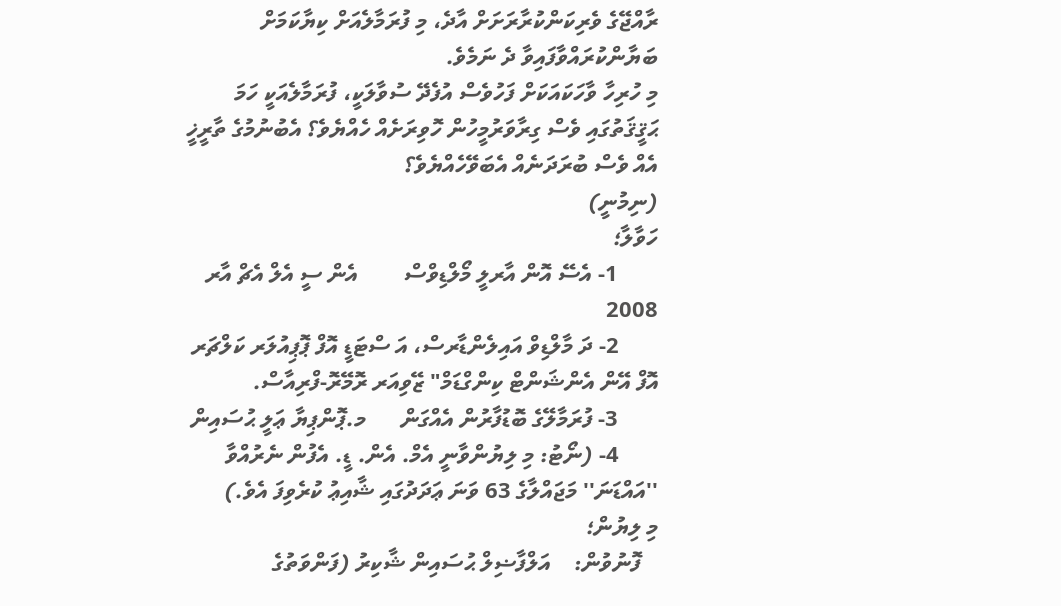ރާއްޖޭގެ ވެރިކަންކުރާރަށަށް އާދެ، މި ފުރަމާލެއަށް ކިޔާކަމަށް ބަޔާންކުރައްވާފައިވާ ދެ ނަމެވެ.
މި ހުރިހާ ވާހަކައަކަށް ފަހުވެސް އުފެދޭ ސުވާލަކީ، ފުރަމާލެއަކީ ހަމަ ޙަޤީޤަތުގައި ވެސް ގިރާވަރުމީހުން ހޮވިރަށެއް ހެއްޔެވެ؟ އެބުނުމުގެ ތާރީޚީ އެއް ވެސް ބުރަދަނެއް އެބަވޭހެއްޔެވެ؟
(ނިމުނީ)
ހަވާލާ؛
       1- އެސޭ އޮން އާރލީ މޯލްޑިވްސް        އެން ސީ އެލް އެޗް އާރ  2008
       2- ދަ މާލްޑިވް އައިލެންޑާރސް، އަ ސްޓަޑީ އޮފް ޕޮޕިއުލަރ ކަލްޗަރ އޮފް އޭން އެންޝަންޓް ކިންގްޑަމް" ޒޭވިއަރ ރޮމޭރޮ-ފްރިއާސް.
       3- ފުރަމާލޭގެ ބޮޑުފާރުން އެއްގަން      މ.ޕޮންޕިޔާ ޢަލީ ޙުސައިން
       4- (ނޯޓު: މި ލިޔުންވާނީ އެމް. އެން. ޑީ. އެފުން ނެރުއްވާ ''އައްޑަނަ'' މަޖައްލާގެ 63 ވަނަ ޢަދަދުގައި ޝާއިޢު ކުރެވިފަ އެވެ.)
މި ލިޔުން؛
   ފޮނުވުން:    އަލްފާޟިލް ޙުސައިން ޝާކިރު (ފަންވަތުގެ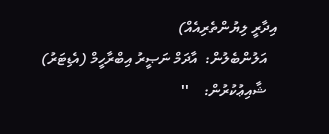އިދާރީ ލިޔުންތެރިއެއް)
   އަލުންބެލުން:  އާދަމް ނަޞީރު އިބްރާހީމް (އެޑިޓަރު)
   ޝާއިޢުކުރުން:    ''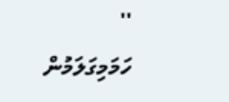''
ހަމަމިގަލަމުން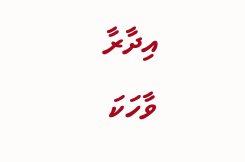އިދާރާ
ވާހަކަ